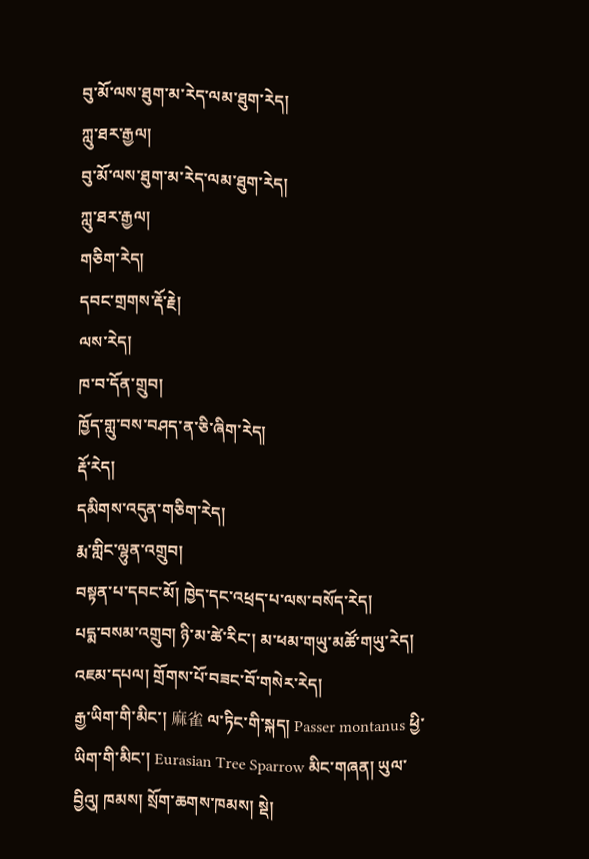བུ་མོ་ལས་ཐུག་མ་རེད་ལམ་ཐུག་རེད།
ཀླུ་ཐར་རྒྱལ།
བུ་མོ་ལས་ཐུག་མ་རེད་ལམ་ཐུག་རེད།
ཀླུ་ཐར་རྒྱལ།
གཅིག་རེད།
དབང་གྲགས་རྡོ་རྗེ།
ལས་རེད།
ཁ་བ་དོན་གྲུབ།
ཁྱོད་གླུ་བས་བཤད་ན་ཅི་ཞིག་རེད།
རྡོ་རེད།
དམིགས་འདུན་གཅིག་རེད།
རྨ་གླིང་ལྷུན་འགྲུབ།
བསྟན་པ་དབང་མོ། ཁྱེད་དང་འཕྲད་པ་ལས་བསོད་རེད།
པདྨ་བསམ་འགྲུབ། ཉི་མ་ཚེ་རིང་། མ་ཕམ་གཡུ་མཚོ་གཡུ་རེད།
འཇམ་དཔལ། གྲོགས་པོ་བཟང་བོ་གསེར་རེད།
རྒྱ་ཡིག་གི་མིང་། 麻雀 ལ་ཏིང་གི་སྐད། Passer montanus ཕྱི་ཡིག་གི་མིང་། Eurasian Tree Sparrow མིང་གཞན། ཡུལ་བྱིའུ། ཁམས། སྲོག་ཆགས་ཁམས། སྡེ།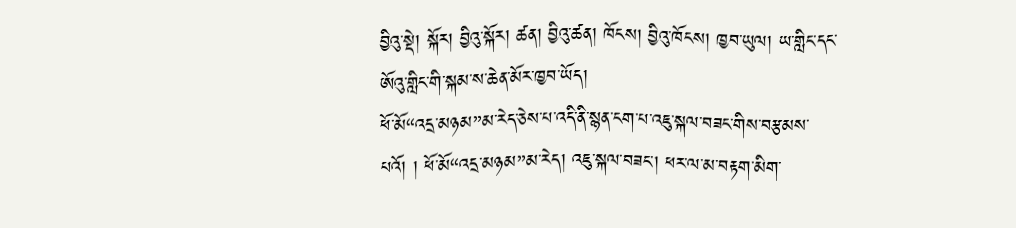བྱིའུ་སྡེ། སྐོར། བྱིའུ་སྐོར། ཚན། བྱིའུ་ཚན། ཁོངས། བྱིའུ་ཁོངས། ཁྱབ་ཡུལ། ཡ་གླིང་དང་ཨོའུ་གླིང་གི་སྐམ་ས་ཆེན་མོར་ཁྱབ་ཡོད།
ཕོ་མོ“འདྲ་མཉམ”མ་རེད་ཅེས་པ་འདི་ནི་སྙན་ངག་པ་འཇུ་སྐལ་བཟང་གིས་བརྩམས་པའོ། ། ཕོ་མོ“འདྲ་མཉམ”མ་རེད། འཇུ་སྐལ་བཟང་། ཕར་ལ་མ་བརྟག་མིག་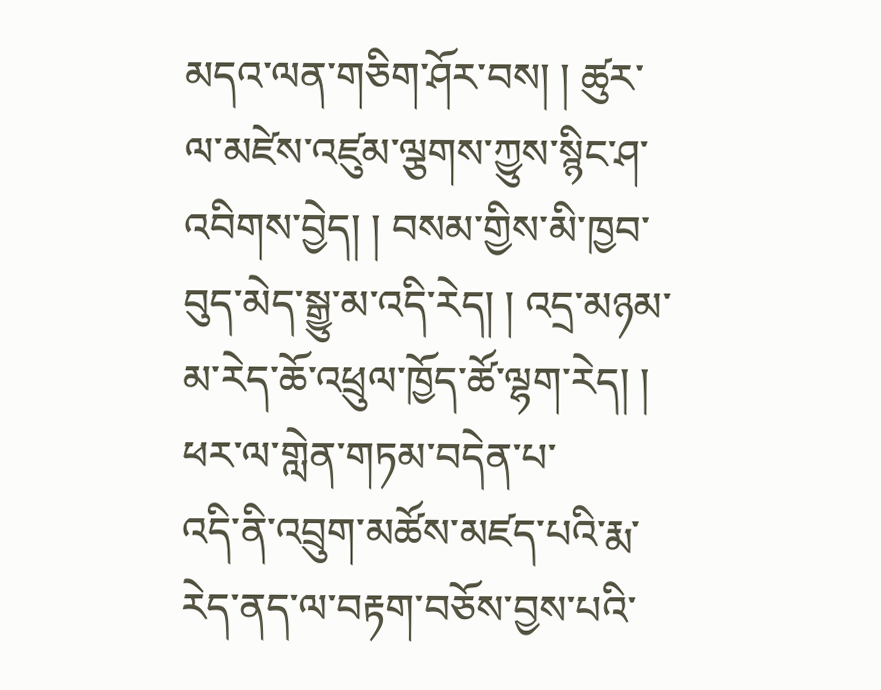མདའ་ལན་གཅིག་ཤོར་བས། ། ཚུར་ལ་མཛེས་འཛུམ་ལྕགས་ཀྱུས་སྙིང་ཤ་འབིགས་བྱེད། ། བསམ་གྱིས་མི་ཁྱབ་བུད་མེད་སྒྱུ་མ་འདི་རེད། ། འདྲ་མཉམ་མ་རེད་ཆོ་འཕྲུལ་ཁྱོད་ཚོ་ལྷག་རེད། ། ཕར་ལ་གླེན་གཏམ་བདེན་པ་
འདི་ནི་འབྲུག་མཚོས་མཛད་པའི་རྨ་རེད་ནད་ལ་བརྟག་བཅོས་བྱས་པའི་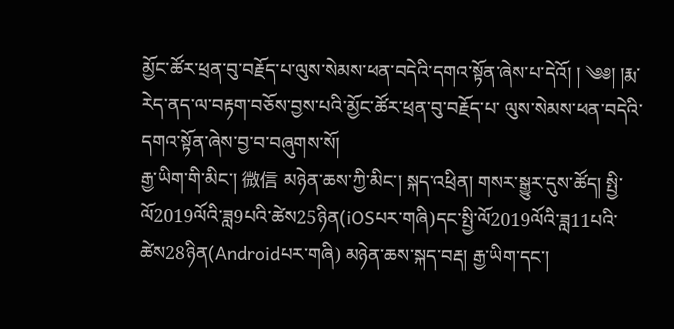མྱོང་ཚོར་ཕྲན་བུ་བརྗོད་པ་ལུས་སེམས་ཕན་བདེའི་དགའ་སྟོན་ཞེས་པ་དེའོ། ། ༄༅། །རྨ་རེད་ནད་ལ་བརྟག་བཅོས་བྱས་པའི་མྱོང་ཚོར་ཕྲན་བུ་བརྗོད་པ་ ལུས་སེམས་ཕན་བདེའི་དགའ་སྟོན་ཞེས་བྱ་བ་བཞུགས་སོ།
རྒྱ་ཡིག་གི་མིང་། 微信 མཉེན་ཆས་ཀྱི་མིང་། སྐད་འཕྲིན། གསར་སྒྱུར་དུས་ཚོད། སྤྱི་ལོ2019ལོའི་ཟླ9པའི་ཚེས25ཉིན(iOSཔར་གཞི)དང་སྤྱི་ལོ2019ལོའི་ཟླ11པའི་ཚེས28ཉིན(Androidཔར་གཞི) མཉེན་ཆས་སྐད་བརྡ། རྒྱ་ཡིག་དང་།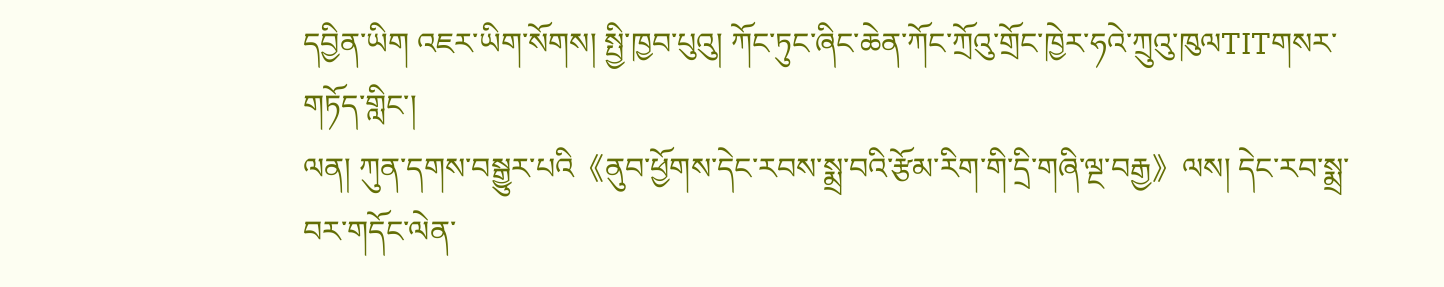དབྱིན་ཡིག འཇར་ཡིག་སོགས། སྤྱི་ཁྱབ་པུའུ། ཀོང་ཏུང་ཞིང་ཆེན་ཀོང་ཀྲོའུ་གྲོང་ཁྱེར་ཧའེ་ཀྲུའུ་ཁུལTITགསར་གཏོད་གླིང་།
ལན། ཀུན་དགས་བསྒྱུར་པའི《ནུབ་ཕྱོགས་དེང་རབས་སྨྲ་བའི་རྩོམ་རིག་གི་དྲི་གཞི་ལྔ་བརྒྱ》ལས། དེང་རབ་སྨྲ་བར་གདོང་ལེན་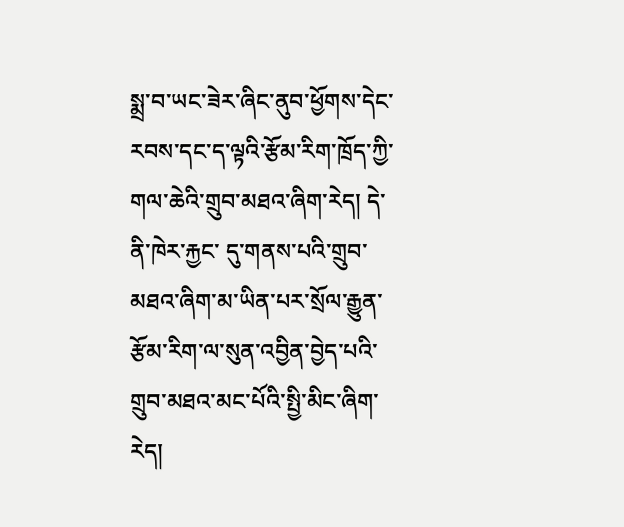སྨྲ་བ་ཡང་ཟེར་ཞིང་ནུབ་ཕྱོགས་དེང་རབས་དང་ད་ལྟའི་རྩོམ་རིག་ཁྲོད་ཀྱི་གལ་ཆེའི་གྲུབ་མཐའ་ཞིག་རེད། དེ་ནི་ཁེར་རྐྱང་ དུ་གནས་པའི་གྲུབ་མཐའ་ཞིག་མ་ཡིན་པར་སྲོལ་རྒྱུན་རྩོམ་རིག་ལ་སུན་འབྱིན་བྱེད་པའི་གྲུབ་མཐའ་མང་པོའི་སྤྱི་མིང་ཞིག་རེད།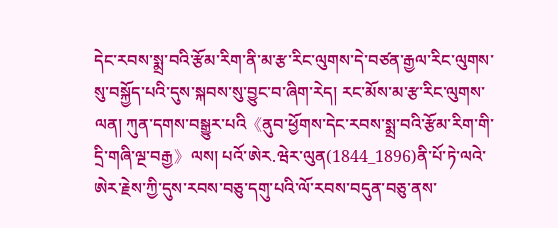དེང་རབས་སྨྲ་བའི་རྩོམ་རིག་ནི་མ་རྩ་རིང་ལུགས་དེ་བཙན་རྒྱལ་རིང་ལུགས་སུ་བསྐྱོད་པའི་དུས་སྐབས་སུ་བྱུང་བ་ཞིག་རེད། རང་མོས་མ་རྩ་རིང་ལུགས་
ལན། ཀུན་དགས་བསྒྱུར་པའི《ནུབ་ཕྱོགས་དེང་རབས་སྨྲ་བའི་རྩོམ་རིག་གི་དྲི་གཞི་ལྔ་བརྒྱ》ལས། པའོ་ཨེར.ཝེར་ལུན(1844_1896)ནི་པོ་ཏེ་ལའེ་ཨེར་རྗེས་ཀྱི་དུས་རབས་བཅུ་དགུ་པའི་ལོ་རབས་བདུན་བཅུ་ནས་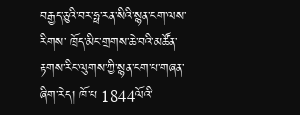བརྒྱད་ཅུའི་བར་ཧྥ་རན་སིའི་སྙན་ངག་ལས་རིགས་ ཁྲོད་མིང་གྲགས་ཆེ་བའི་མཚོན་རྟགས་རིང་ལུགས་ཀྱི་སྙན་ངག་པ་གཞན་ཞིག་རེད། ཁོ་པ 1844ལོའི་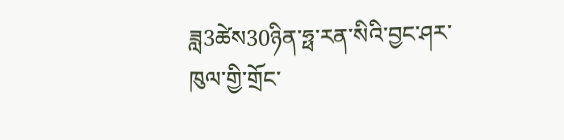ཟླ3ཚེས30ཉིན་ཧྥ་རན་སིའི་བྱང་ཤར་ཁུལ་གྱི་གྲོང་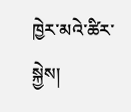ཁྱེར་མའེ་ཚིར་སྐྱེས།